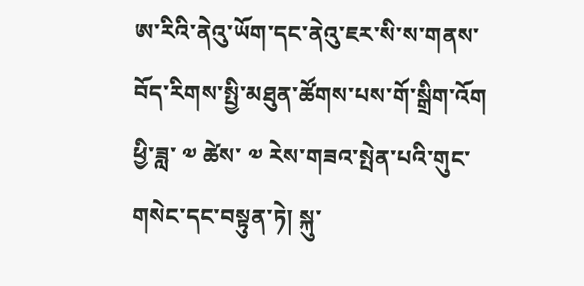ཨ་རིའི་ནེའུ་ཡོག་དང་ནེའུ་ཇར་སི་ས་གནས་བོད་རིགས་སྤྱི་མཐུན་ཚོགས་པས་གོ་སྒྲིག་འོག ཕྱི་ཟླ་ ༧ ཚེས་ ༧ རེས་གཟའ་སྤེན་པའི་གུང་གསེང་དང་བསྟུན་ཏེ། སྐུ་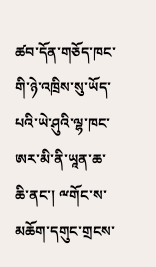ཚབ་དོན་གཅོད་ཁང་གི་ཉེ་འཁྲིས་སུ་ཡོད་པའི་ཡེ་ཤུའི་ལྷ་ཁང་ཨར་མི་ནི་ཡཱན་ཆ་ཆི་ནང་། ྋགོང་ས་མཆོག་དགུང་གྲངས་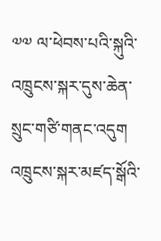༧༧ ལ་ཕེབས་པའི་སྐུའི་འཁྲུངས་སྐར་དུས་ཆེན་སྲུང་གཙི་གནང་འདུག
འཁྲུངས་སྐར་མཛད་སྒོའི་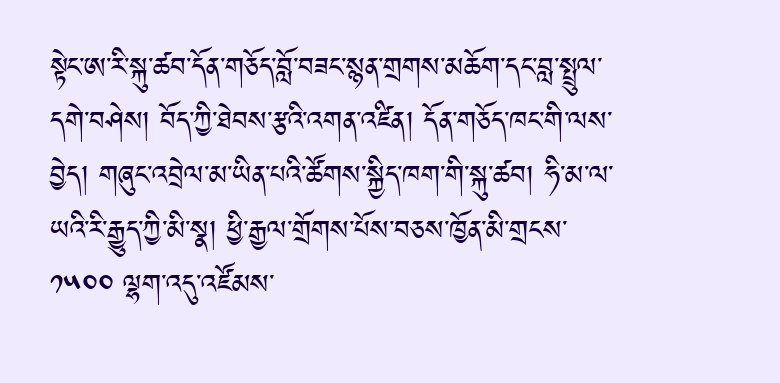སྟེང་ཨ་རི་སྐུ་ཚབ་དོན་གཅོད་བློ་བཟང་སྙན་གྲགས་མཆོག་དང་བླ་སྤྲུལ་དགེ་བཤེས། བོད་ཀྱི་ཐེབས་རྩའི་འགན་འཛིན། དོན་གཅོད་ཁང་གི་ལས་བྱེད། གཞུང་འབྲེལ་མ་ཡིན་པའི་ཚོགས་སྐྱིད་ཁག་གི་སྐུ་ཚབ། ཧི་མ་ལ་ཡའི་རི་རྒྱུད་ཀྱི་མི་སྣ། ཕྱི་རྒྱལ་གྲོགས་པོས་བཅས་ཁྱོན་མི་གྲངས་ ༡༥༠༠ ལྷག་འདུ་འཛོམས་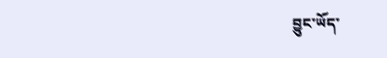བྱུང་ཡོད་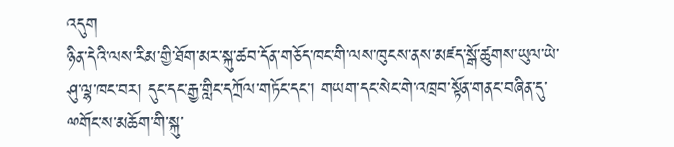འདུག
ཉིན་དེའི་ལས་རིམ་གྱི་ཐོག་མར་སྐུ་ཚབ་དོན་གཅོད་ཁང་གི་ལས་ཁུངས་ནས་མཛད་སྒོ་ཚུགས་ཡུལ་ཡེ་ཤུ་ལྷ་ཁང་བར། དུང་དང་རྒྱ་གླིང་དཀྲོལ་གཏོང་དང་། གཡག་དང་སེང་གེ་འཁྲབ་སྟོན་གནང་བཞིན་དུ་ྋགོང་ས་མཆོག་གི་སྐུ་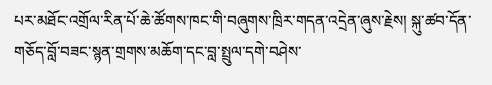པར་མཐོང་འགྲོལ་རིན་པོ་ཆེ་ཚོགས་ཁང་གི་བཞུགས་ཁྲིར་གདན་འདྲེན་ཞུས་རྗེས། སྐུ་ཚབ་དོན་གཅོད་བློ་བཟང་སྙན་གྲགས་མཆོག་དང་བླ་སྤྲུལ་དགེ་བཤེས་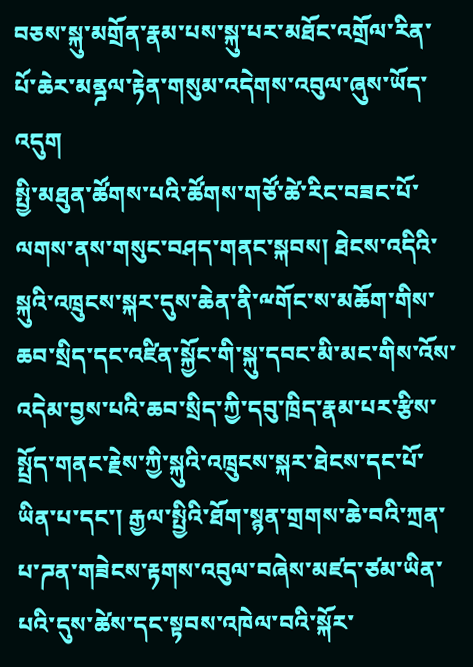བཅས་སྐུ་མགྲོན་རྣམ་པས་སྐུ་པར་མཐོང་འགྲོལ་རིན་པོ་ཆེར་མནྜལ་རྟེན་གསུམ་འདེགས་འབུལ་ཞུས་ཡོད་འདུག
སྤྱི་མཐུན་ཚོགས་པའི་ཚོགས་གཙོ་ཚེ་རིང་བཟང་པོ་ལགས་ནས་གསུང་བཤད་གནང་སྐབས། ཐེངས་འདིའི་སྐུའི་འཁྲུངས་སྐར་དུས་ཆེན་ནི་ྋགོང་ས་མཆོག་གིས་ཆབ་སྲིད་དང་འཛིན་སྐྱོང་གི་སྐུ་དབང་མི་མང་གིས་འོས་འདེམ་བྱས་པའི་ཆབ་སྲིད་ཀྱི་དབུ་ཁྲིད་རྣམ་པར་རྩིས་སྤྲོད་གནང་རྗེས་ཀྱི་སྐུའི་འཁྲུངས་སྐར་ཐེངས་དང་པོ་ཡིན་པ་དང་། རྒྱལ་སྤྱིའི་ཐོག་སྙན་གྲགས་ཆེ་བའི་ཀྲན་པ་ཌན་གཟེངས་རྟགས་འབུལ་བཞེས་མཛད་ཙམ་ཡིན་པའི་དུས་ཚེས་དང་སྟབས་འཁེལ་བའི་སྐོར་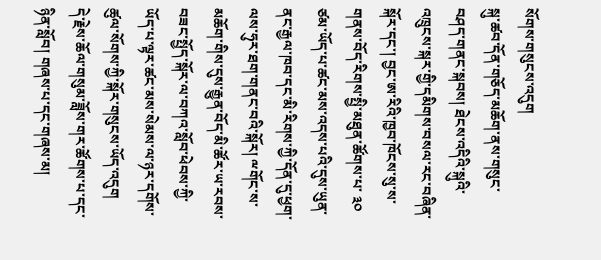སོགས་གསུངས་འདུག
སྐུ་ཚབ་དོན་གཅོད་མཆོག་ནས་གསུང་བཤད་གནང་སྐབས། ཐེངས་འདིའི་སྐུའི་འཁྲུངས་སྐར་གྱི་དམིགས་བསལ་རང་བཞིན་སྐོར་དང་། བྱང་ཨ་རིའི་ཁྱབ་ཁོངས་སུ་ས་གནས་བོད་རིགས་སྤྱི་མཐུན་ཚོགས་པ་ ༣༠ ཙམ་ཡོད་པ་ཚང་མས་འདས་པའི་དུས་ཡུན་ནང་རྒྱལ་ཁབ་དང་མི་རིགས་ཀྱི་དོན་དུ་ཕྱག་ལས་ཧུར་ཐག་གནང་བའི་སྐོར། ྋགོང་ས་མཆོག་གིས་དུས་རྒྱུན་བོད་མི་ཚོར་ཡ་རབས་བཟང་སྤྱོད་སྐོར་ལ་བཀའ་སློབ་ཕེབས་ཀྱི་ཡོད་པ་ལྟར་ཚང་མས་སེམས་ལ་ཉར་དགོས་ཚུལ་སོགས་ཀྱི་སྐོར་གསུངས་ཡོད་འདུག
དེ་རྗེས་ཆོལ་གསུམ་ཟློས་གར་ཚོགས་པ་དང་ཉིན་སློབ། གཞས་པ་དང་གཞས་མ།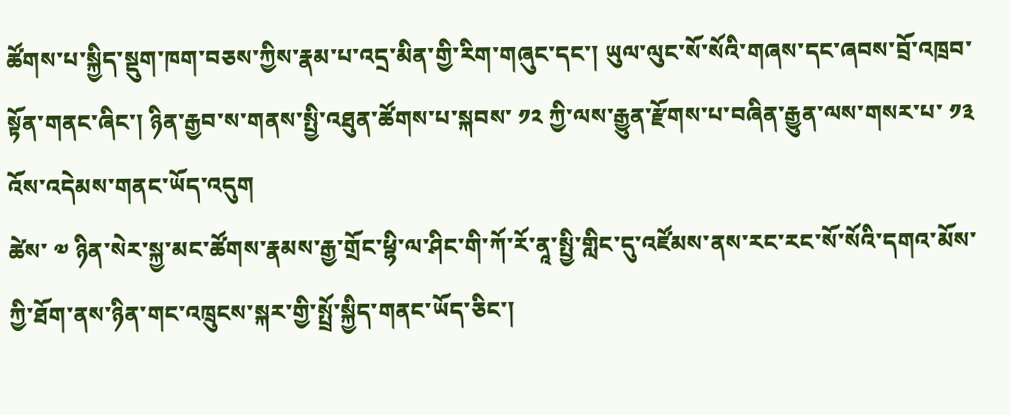ཚོགས་པ་སྐྱིད་སྡུག་ཁག་བཅས་ཀྱིས་རྣམ་པ་འདྲ་མིན་གྱི་རིག་གཞུང་དང་། ཡུལ་ལུང་སོ་སོའི་གཞས་དང་ཞབས་བྲོ་འཁྲབ་སྟོན་གནང་ཞིང་། ཉིན་རྒྱབ་ས་གནས་སྤྱི་འཐུན་ཚོགས་པ་སྐབས་ ༡༢ ཀྱི་ལས་རྒྱུན་རྫོགས་པ་བཞིན་རྒྱུན་ལས་གསར་པ་ ༡༣ འོས་འདེམས་གནང་ཡོད་འདུག
ཚེས་ ༧ ཉིན་སེར་སྐྱ་མང་ཚོགས་རྣམས་རྒྱ་གྲོང་ཕྷི་ལ་ཤིང་གི་ཀོ་རོ་ནཱ་སྤྱི་གླིང་དུ་འཛོམས་ནས་རང་རང་སོ་སོའི་དགའ་མོས་ཀྱི་ཐོག་ནས་ཉིན་གང་འཁྲུངས་སྐར་གྱི་སྤྲོ་སྐྱིད་གནང་ཡོད་ཅིང་།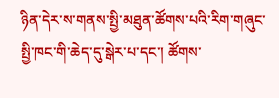ཉིན་དེར་ས་གནས་སྤྱི་མཐུན་ཚོགས་པའི་རིག་གཞུང་སྤྱི་ཁང་གི་ཆེད་དུ་སྒེར་པ་དང་། ཚོགས་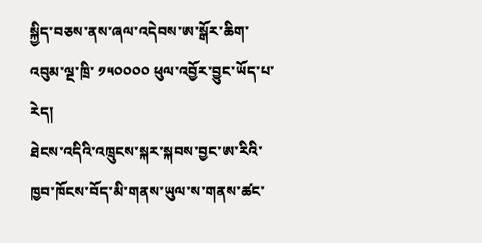སྐྱིད་བཅས་ནས་ཞལ་འདེབས་ཨ་སྒོར་ཆིག་འབུམ་ལྔ་ཁྲི་ ༡༥༠༠༠༠ ཕུལ་འབྱོར་བྱུང་ཡོད་པ་རེད།
ཐེངས་འདིའི་འཁྲུངས་སྐར་སྐབས་བྱང་ཨ་རིའི་ཁྱབ་ཁོངས་བོད་མི་གནས་ཡུལ་ས་གནས་ཚང་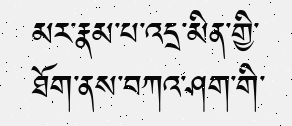མར་རྣམ་པ་འདྲ་མིན་གྱི་ཐོག་ནས་བཀའ་ཤག་གི་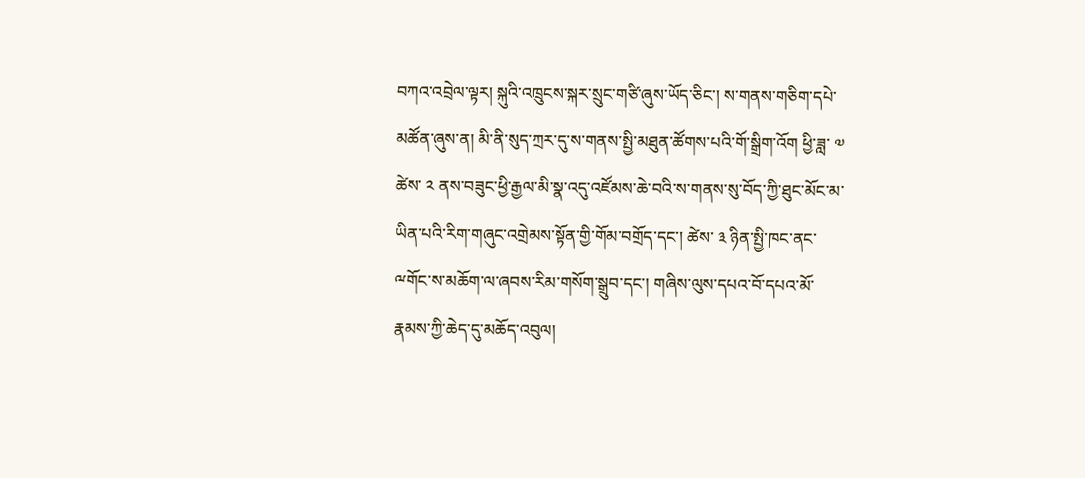བཀའ་འབྲེལ་ལྟར། སྐུའི་འཁྲུངས་སྐར་སྲུང་གཙི་ཞུས་ཡོད་ཅིང་། ས་གནས་གཅིག་དཔེ་མཚོན་ཞུས་ན། མི་ནི་སུད་ཀྲར་དུ་ས་གནས་སྤྱི་མཐུན་ཚོགས་པའི་གོ་སྒྲིག་འོག ཕྱི་ཟླ་ ༧ ཚེས་ ༢ ནས་བཟུང་ཕྱི་རྒྱལ་མི་སྣ་འདུ་འཛོམས་ཆེ་བའི་ས་གནས་སུ་བོད་ཀྱི་ཐུང་མོང་མ་ཡིན་པའི་རིག་གཞུང་འགྲེམས་སྟོན་གྱི་གོམ་བགྲོད་དང་། ཚེས་ ༣ ཉིན་སྤྱི་ཁང་ནང་ྋགོང་ས་མཆོག་ལ་ཞབས་རིམ་གསོག་སྒྲུབ་དང་། གཞིས་ལུས་དཔའ་བོ་དཔའ་མོ་རྣམས་ཀྱི་ཆེད་དུ་མཆོད་འབུལ།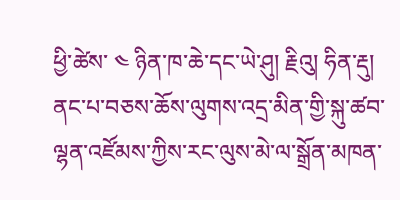ཕྱི་ཚེས་ ༤ ཉིན་ཁ་ཆེ་དང་ཡེ་ཤུ། རྗིའུ། ཧིན་རྡུ། ནང་པ་བཅས་ཆོས་ལུགས་འདྲ་མིན་གྱི་སྐུ་ཚབ་ལྷན་འཛོམས་ཀྱིས་རང་ལུས་མེ་ལ་སྒྲོན་མཁན་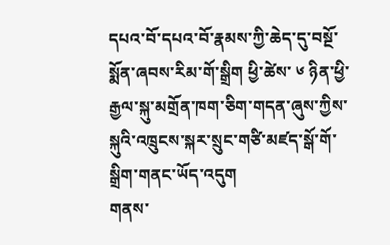དཔའ་བོ་དཔའ་བོ་རྣམས་ཀྱི་ཆེད་དུ་བསྔོ་སྨོན་ཞབས་རིམ་གོ་སྒྲིག ཕྱི་ཚེས་ ༦ ཉིན་ཕྱི་རྒྱལ་སྐུ་མགྲོན་ཁག་ཅིག་གདན་ཞུས་ཀྱིས་སྐུའི་འཁྲུངས་སྐར་སྲུང་གཙི་མཛད་སྒོ་གོ་སྒྲིག་གནང་ཡོད་འདུག
གནས་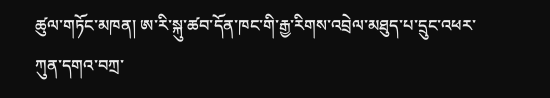ཚུལ་གཏོང་མཁན། ཨ་རི་སྐུ་ཚབ་དོན་ཁང་གི་རྒྱ་རིགས་འབྲེལ་མཐུད་པ་དྲུང་འཕར་ཀུན་དགའ་བཀྲ་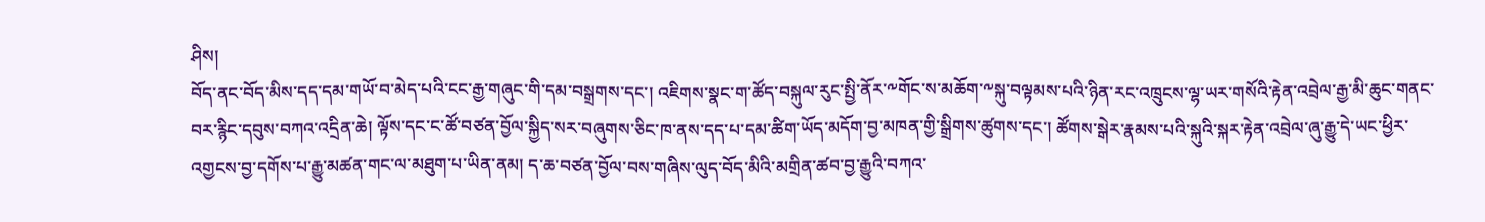ཤིས།
བོད་ནང་བོད་མིས་དད་དམ་གཡོ་བ་མེད་པའི་ངང་རྒྱ་གཞུང་གི་དམ་བསྒྲགས་དང་། འཇིགས་སྣང་ག་ཚོད་བསྐུལ་རུང་སྤྱི་ནོར་༸གོང་ས་མཆོག་༸སྐུ་བལྟམས་པའི་ཉིན་རང་འཁྲུངས་ལྷ་ཡར་གསོའི་རྟེན་འབྲེལ་རྒྱ་མི་ཆུང་གནང་བར་རྙིང་དབུས་བཀའ་འདྲིན་ཆེ། ལྟོས་དང་ང་ཚོ་བཙན་བྱོལ་སྐྱིད་སར་བཞུགས་ཅིང་ཁ་ནས་དད་པ་དམ་ཚིག་ཡོད་མདོག་བྱ་མཁན་གྱི་སྒྲིགས་ཚུགས་དང་། ཚོགས་སྒེར་རྣམས་པའི་སྐུའི་སྐར་རྟེན་འབྲེལ་ཞུ་རྒྱུ་དེ་ཡང་ཕྱིར་འགྱངས་བྱ་དགོས་པ་རྒྱུ་མཚན་གང་ལ་མཐུག་པ་ཡིན་ནམ། ད་ཆ་བཙན་བྱོལ་བས་གཞིས་ལུད་བོད་མིའི་མགྲིན་ཚབ་བྱ་རྒྱུའི་བཀའ་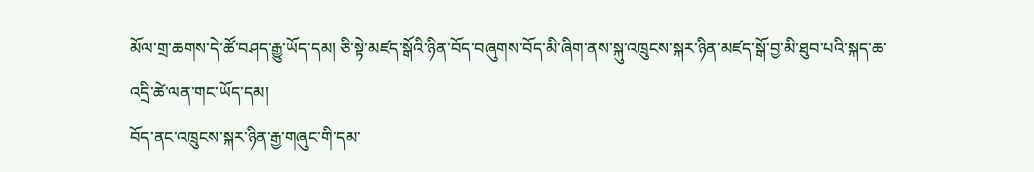མོལ་གྲ་ཆགས་དེ་ཚོ་བཤད་རྒྱུ་ཡོད་དམ། ཅི་སྟེ་མཛད་སྒོའི་ཉིན་བོད་བཞུགས་བོད་མི་ཞིག་ནས་སྐུ་འཁྲུངས་སྐར་ཉིན་མཛད་སྒོ་བྱ་མི་ཐུབ་པའི་སྐད་ཆ་འདྲི་ཚེ་ལན་གང་ཡོད་དམ།
བོད་ནང་འཁྲུངས་སྐར་ཉིན་རྒྱ་གཞུང་གི་དམ་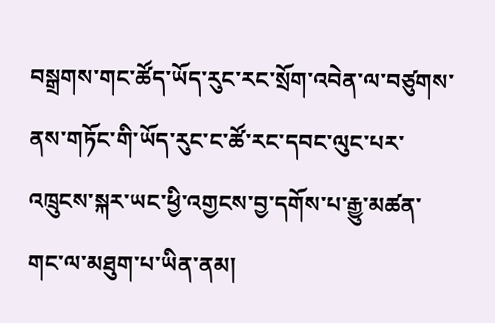བསྒྲགས་གང་ཚོད་ཡོད་རུང་རང་སྲོག་འབེན་ལ་བཙུགས་ནས་གཏོང་གི་ཡོད་རུང་ང་ཚོ་རང་དབང་ལུང་པར་འཁྲུངས་སྐར་ཡང་ཕྱི་འགྱངས་བྱ་དགོས་པ་རྒྱུ་མཚན་གང་ལ་མཐུག་པ་ཡིན་ནམ།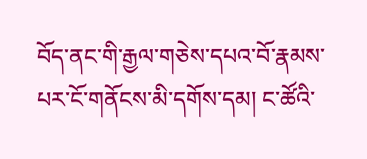བོད་ནང་གི་རྒྱལ་གཅེས་དཔའ་བོ་རྣམས་པར་ངོ་གནོངས་མི་དགོས་དམ། ང་ཚོའི་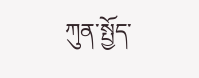ཀུན་སྤྱོད་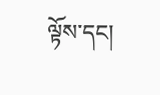ལྟོས་དང།